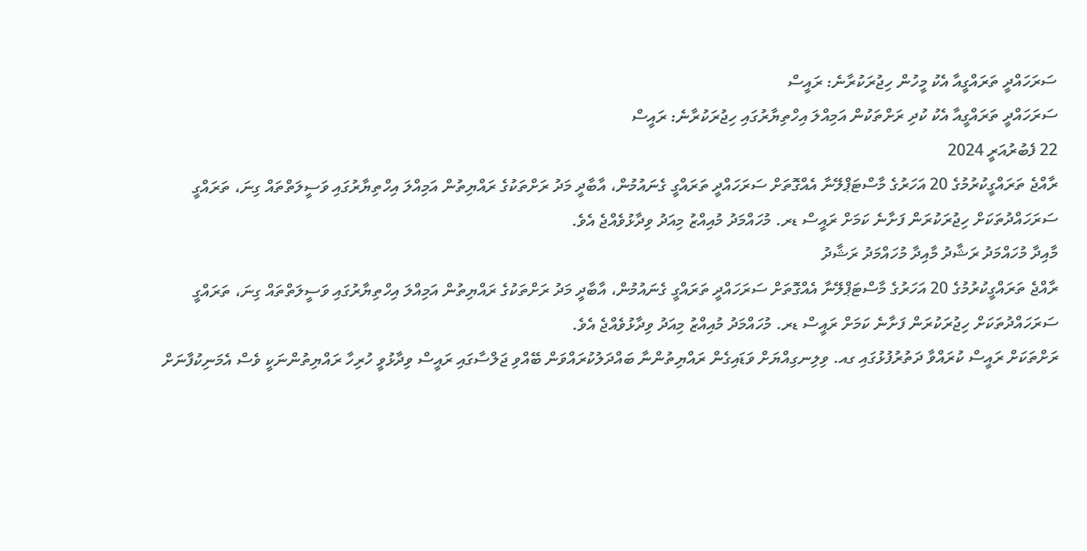ސަރަހައްދީ ތަރައްގީއާ އެކު މީހުން ހިޖުރަކުރާނެ: ރައީސް
ސަރަހައްދީ ތަރައްގީއާ އެކު ކުދި ރަށްތަކުން އަމިއްލަ އިހްތިޔާރުގައި ހިޖުރަކުރާނެ: ރައީސް
22 ފެބުރުއަރީ 2024
ރާއްޖެ ތަރައްގީކުރުމުގެ 20 އަހަރުގެ މާސްޓަޕްލޭނާ އެއްގޮތަށް ސަރަހައްދީ ތަރައްގީ ގެނައުމުން، އާބާދީ މަދު ރަށްތަކުގެ ރައްޔިތުން އަމިއްލަ އިހްތިޔާރުގައި ވަސީލަތްތައް ގިނަ، ތަރައްގީ ސަރަހައްދުތަކަށް ހިޖުރަކުރަން ފަށާނެ ކަމަށް ރައީސް ޑރ. މުހައްމަދު މުއިއްޒު މިއަދު ވިދާޅުވެއްޖެ އެވެ.
މާއިދާ މުހައްމަދު ރަޝާދު މާއިދާ މުހައްމަދު ރަޝާދު
ރާއްޖެ ތަރައްގީކުރުމުގެ 20 އަހަރުގެ މާސްޓަޕްލޭނާ އެއްގޮތަށް ސަރަހައްދީ ތަރައްގީ ގެނައުމުން، އާބާދީ މަދު ރަށްތަކުގެ ރައްޔިތުން އަމިއްލަ އިހްތިޔާރުގައި ވަސީލަތްތައް ގިނަ، ތަރައްގީ ސަރަހައްދުތަކަށް ހިޖުރަކުރަން ފަށާނެ ކަމަށް ރައީސް ޑރ. މުހައްމަދު މުއިއްޒު މިއަދު ވިދާޅުވެއްޖެ އެވެ.
ރަށްތަކަށް ރައީސް ކުރައްވާ ދަތުރުފުޅުގައި ގއ. ވިލިނގިއްޔަށް ވަޑައިގެން ރައްޔިތުންނާ ބައްދަލުކުރައްވަން ބޭއްވި ޖަލްސާގައި ރައީސް ވިދާޅުވީ ހުރިހާ ރައްޔިތުންނަކީ ވެސް އެމަނިކުފާނަށް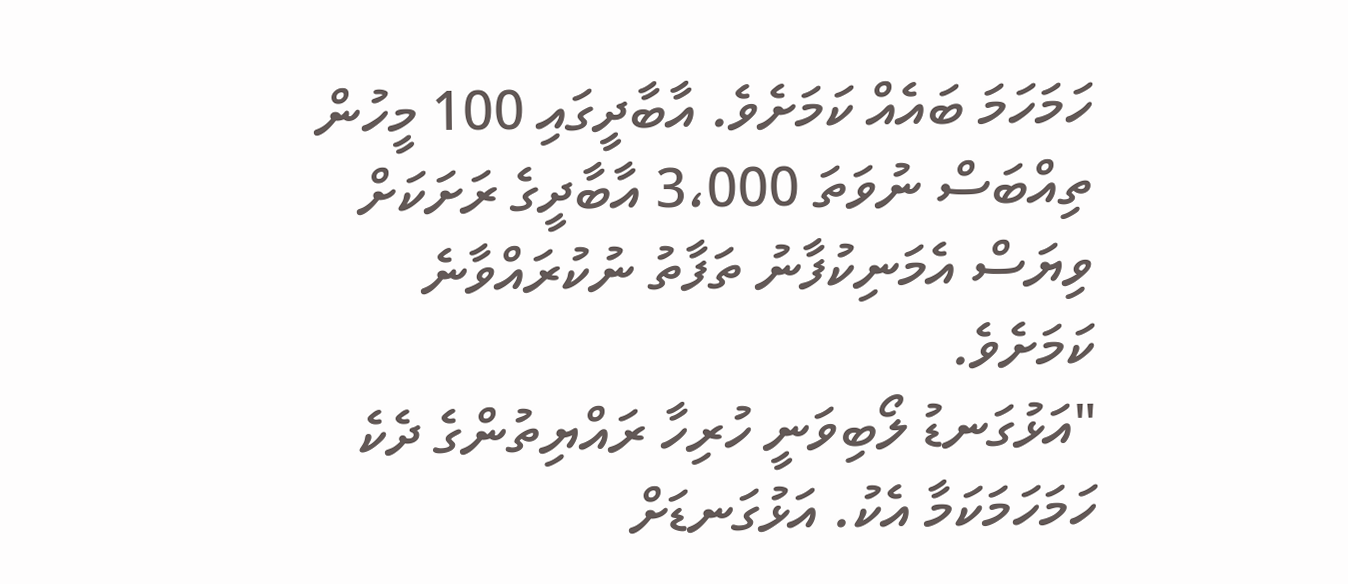ހަމަހަމަ ބައެއް ކަމަށެވެ. އާބާދީގައި 100 މީހުން ތިއްބަސް ނުވަތަ 3،000 އާބާދީގެ ރަށަކަށް ވިޔަސް އެމަނިކުފާނު ތަފާތު ނުކުރައްވާނެ ކަމަށެވެ.
"އަޅުގަނޑު ލޯބިވަނީ ހުރިހާ ރައްޔިތުންގެ ދެކެ ހަމަހަމަކަމާ އެކު. އަޅުގަނޑަށް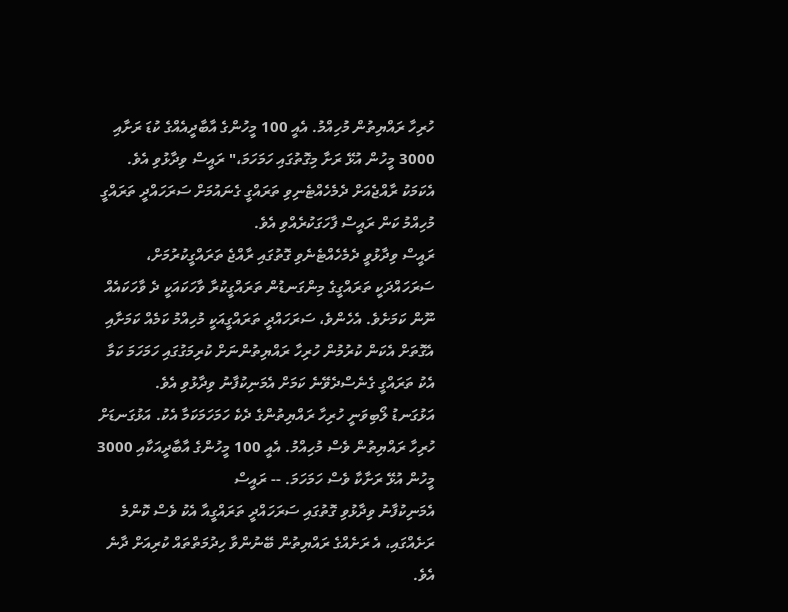ހުރިހާ ރައްޔިތުން މުހިއްމު. އެއީ 100 މީހުންގެ އާބާދީއެއްގެ ކުޑަ ރަށާއި 3000 މީހުން އުޅޭ ރަށާ މިގޮތުގައި ހަމަހަމަ،" ރައީސް ވިދާޅުވި އެވެ.
އެކަމަކު ރާއްޖެއަށް ދެމެހެއްޓެނިވި ތަރައްގީ ގެނައުމަށް ސަރަހައްދީ ތަރައްގީ މުހިއްމު ކަން ރައީސް ފާހަގަކުރެއްވި އެވެ.
ރައީސް ވިދާޅުވީ ދެމެހެއްޓެނެވި ގޮތުގައި ރާއްޖެ ތަރައްގީކުރުމަށް، ސަރަހައްދަކީ ތަރައްގީގެ މިންގަނޑުން ތަރައްގީކުރާ ވާހަކައަކީ ދެ ވާހަކައެއް ނޫން ކަމަށެވެ. އެހެންވެ، ސަރަހައްދީ ތަރައްގީއަކީ މުހިއްމު ކަމެއް ކަމަށާއި އެގޮތަށް އެކަން ކުރުމުން ހުރިހާ ރައްޔިތުންނަށް ކުރިމަގުގައި ހަމަހަމަ ކަމާ އެކު ތަރައްގީ ގެނެސްދެވޭނެ ކަމަށް އެމަނިކުފާނު ވިދާޅުވި އެވެ.
އަޅުގަނޑު ލޯބިވަނީ ހުރިހާ ރައްޔިތުންގެ ދެކެ ހަމަހަމަކަމާ އެކު. އަޅުގަނޑަށް ހުރިހާ ރައްޔިތުން ވެސް މުހިއްމު. އެއީ 100 މީހުންގެ އާބާދީއަކާއި 3000 މީހުން އުޅޭ ރަށާކާ ވެސް ހަމަހަމަ. -- ރައީސް
އެމަނިކުފާނު ވިދާޅުވި ގޮތުގައި ސަރަހައްދީ ތަރައްގީއާ އެކު ވެސް ކޮންމެ ރަށެއްގައި، އެ ރަށެއްގެ ރައްޔިތުން ބޭނުންވާ ހިދުމަތްތައް ކުރިއަށް ދާނެ އެވެ.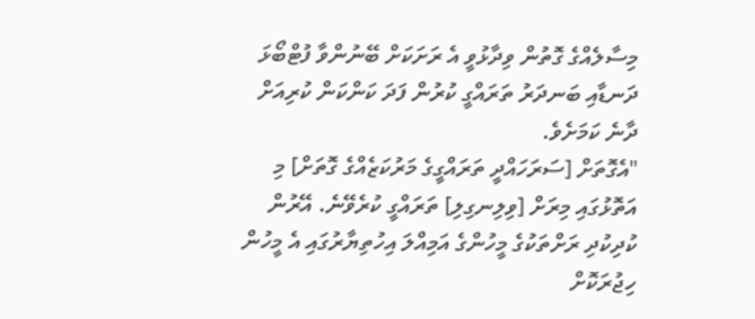މިސާލެއްގެ ގޮތުން ވިދާޅުވީ އެ ރަށަކަށް ބޭނުންވާ ފުޓްބޯޅަ ދަނޑާއި ބަނދަރު ތަރައްގީ ކުރުން ފަދަ ކަންކަން ކުރިއަށް ދާނެ ކަމަށެވެ.
"އެގޮތަށް [ސަރަހައްދީ ތަރައްގީގެ މަރުކަޒެއްގެ ގޮތަށް] މި އަތޮޅުގައި މިރަށް [ވިލިނގިލި] ތަރައްގީ ކުރެވޭނެ. އޭރުން ކުދިކުދި ރަށްތަކުގެ މީހުންގެ އަމިއްލަ އިހުތިޔާރުގައި އެ މީހުން ހިޖުރަކޮށް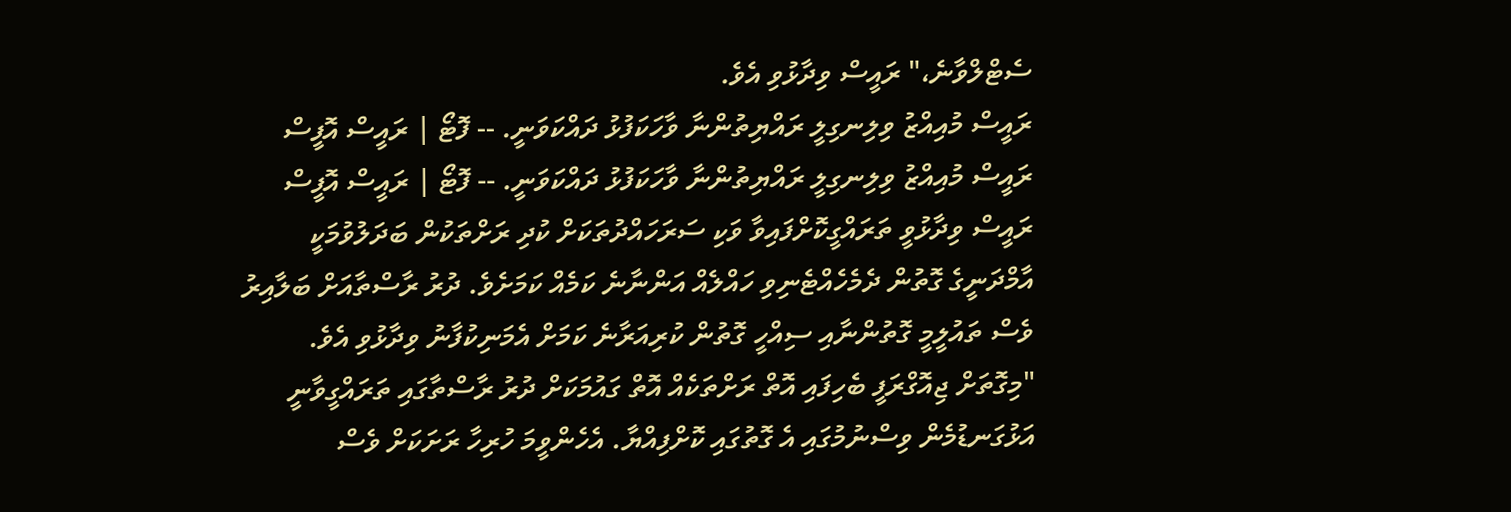ސެޓްލްވާނެ،" ރައީސް ވިދާޅުވި އެވެ.
ރައީސް މުއިއްޒު ވިލިނގިލީ ރައްޔިތުންނާ ވާހަކަފުޅު ދައްކަވަނީ. -- ފޮޓޯ | ރައީސް އޮފީސް
ރައީސް މުއިއްޒު ވިލިނގިލީ ރައްޔިތުންނާ ވާހަކަފުޅު ދައްކަވަނީ. -- ފޮޓޯ | ރައީސް އޮފީސް
ރައީސް ވިދާޅުވީ ތަރައްގީކޮށްފައިވާ ވަކި ސަރަހައްދުތަކަށް ކުދި ރަށްތަކުން ބަދަލުވުމަކީ އާމްދަނީގެ ގޮތުން ދެމެހެއްޓެނިވި ހައްލެއް އަންނާނެ ކަމެއް ކަމަށެވެ. ދުރު ރާސްތާއަށް ބަލާއިރު ވެސް ތައުލީމީ ގޮތުންނާއި ސިއްހީ ގޮތުން ކުރިއަރާނެ ކަމަށް އެމަނިކުފާނު ވިދާޅުވި އެވެ.
"މިގޮތަށް ޖިއޮގްރަފީ ބެހިފައި އޮތް ރަށްތަކެއް އޮތް ގައުމަކަށް ދުރު ރާސްތާގައި ތަރައްގީވާނީ އަޅުގަނޑުމެން ވިސްނުމުގައި އެ ގޮތުގައި ކޮށްފިއްޔާ. އެހެންވީމަ ހުރިހާ ރަށަކަށް ވެސް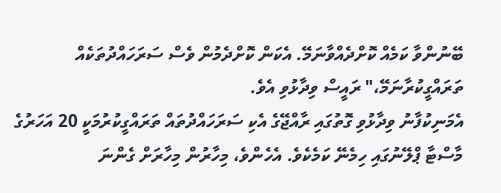ބޭނުންވާ ކަމެއް ކޮށްދެއްވާނަމޭ. އެކަން ކޮށްދެމުން ވެސް ސަރަހައްދުތަކެއް ތަރައްގީކުރާނަމޭ،" ރައީސް ވިދާޅުވި އެވެ.
އެމަނިކުފާނު ވިދާޅުވި ގޮތުގައި ރާއްޖޭގެ އެކި ސަރަހައްދުތައް ތަރައްގީކުރުމަކީ 20 އަހަރުގެ މާސްޓާ ޕްލޭނުގައި ހިމެނޭ ކަމެކެވެ. އެހެންވެ، މިހާރުން މިހާރަށް ގެންނަ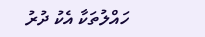ހައްލުތަކާ އެކު ދުރު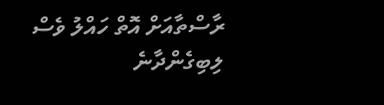ރާސްތާއަށް އޮތް ހައްލު ވެސް ލިބިގެންދާނެ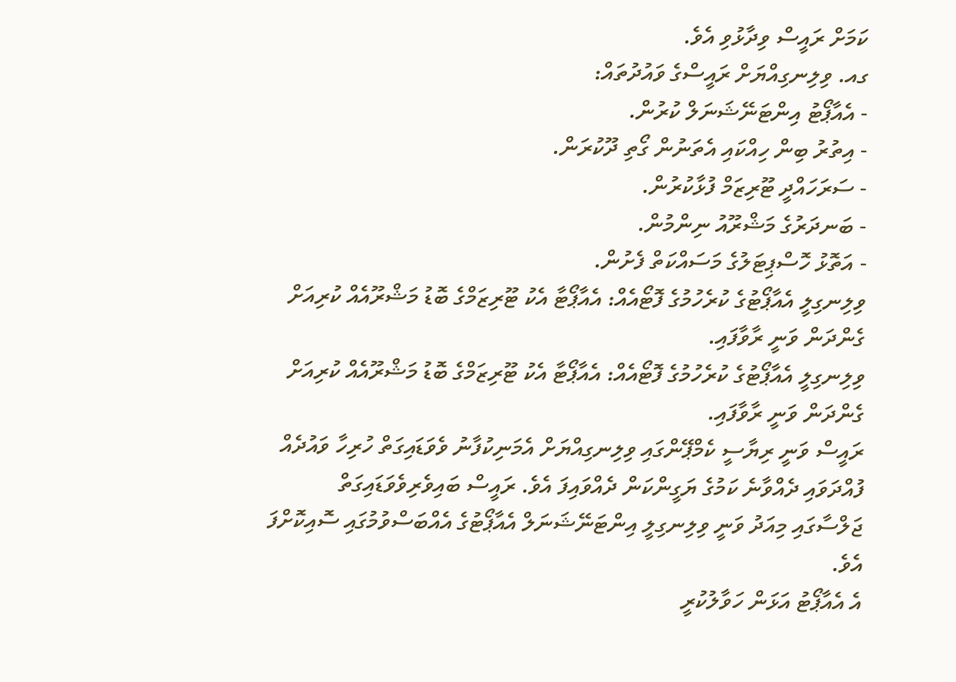ކަމަށް ރައީސް ވިދާޅުވި އެވެ.
ގއ. ވިލިނގިއްޔަށް ރައީސްގެ ވައުދުތައް:
- އެއާޕޯޓު އިންޓަނޭޝަނަލް ކުރުން.
- އިތުރު ބިން ހިއްކައި އެތަނުން ގޯތި ދޫކުރަން.
- ސަރަހައްދީ ޓޫރިޒަމް ފުޅާކުރުން.
- ބަނދަރުގެ މަޝްރޫއު ނިންމުން.
- އަތޮޅު ހޮސްޕިޓަލުގެ މަސައްކަތް ފެށުން.
ވިލިނގިލީ އެއާޕޯޓުގެ ކުރެހުމުގެ ފޮޓޯއެއް: އެއާޕޯޓާ އެކު ޓޫރިޒަމްގެ ބޮޑު މަޝްރޫއެއް ކުރިއަށް ގެންދަން ވަނީ ރާވާފައި.
ވިލިނގިލީ އެއާޕޯޓުގެ ކުރެހުމުގެ ފޮޓޯއެއް: އެއާޕޯޓާ އެކު ޓޫރިޒަމްގެ ބޮޑު މަޝްރޫއެއް ކުރިއަށް ގެންދަން ވަނީ ރާވާފައި.
ރައީސް ވަނީ ރިޔާސީ ކެމްޕޭންގައި ވިލިނގިއްޔަށް އެމަނިކުފާނު ވެވަޑައިގަތް ހުރިހާ ވައުދެއް ފުއްދަވައި ދެއްވާނެ ކަމުގެ ޔަގީންކަން ދެއްވައިފަ އެވެ. ރައީސް ބައިވެރިވެވަޑައިގަތް ޖަލްސާގައި މިއަދު ވަނީ ވިލިނގިލީ އިންޓަނޭޝަނަލް އެއާޕޯޓުގެ އެއްބަސްވުމުގައި ސޮއިކޮށްފަ އެވެ.
އެ އެއާޕޯޓު އަޅަން ހަވާލުކުރީ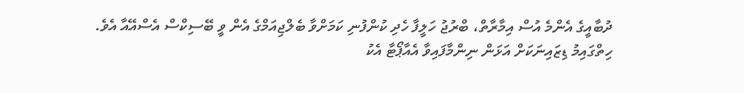ދުބާއީގެ އެންމެ އުސް އިމާރާތް، ބްރުޖު ހަލީފާ ހެދި ކުންފުނި ކަމަށްވާ ބެލްޖިއަމްގެ އެން ވީ ބޭސިކްސް އެސްއޭއާ އެވެ.
ހިތްގައިމު ޑިޒައިނަކަށް އަޅަން ނިންމާފައިވާ އެއާޕޯޓާ އެކު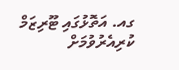ގއ. އަތޮޅުގައި ޓޫރިޒަމް ކުރިއެރުވުމަށް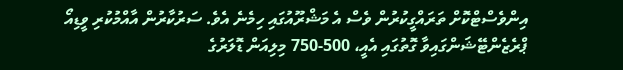އިންވެސްޓްކޮށް ތަރައްގީކުރުން ވެސް އެ މަޝްރޫއުގައި ހިމެނެ އެވެ. ސަރުކާރުން އާއްމުކުރި ވީޑިއޯ ޕްރެޒެންޓޭޝަންގައިވާ ގޮތުގައި އެއީ، 500-750 މިލިއަން ޑޮލަރުގެ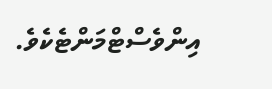އިންވެސްޓްމަންޓެކެވެ.